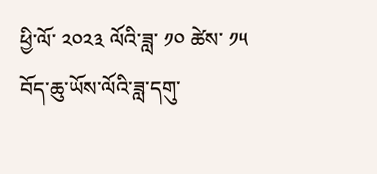ཕྱི་ལོ་ ༢༠༢༣ ལོའི་ཟླ་ ༡༠ ཚེས་ ༡༥ བོད་ཆུ་ཡོས་ལོའི་ཟླ་དགུ་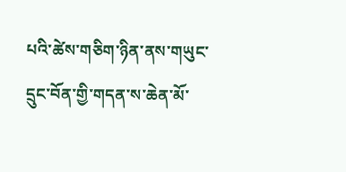པའི་ཚེས་གཅིག་ཉིན་ནས་གཡུང་དྲུང་བོན་གྱི་གདན་ས་ཆེན་མོ་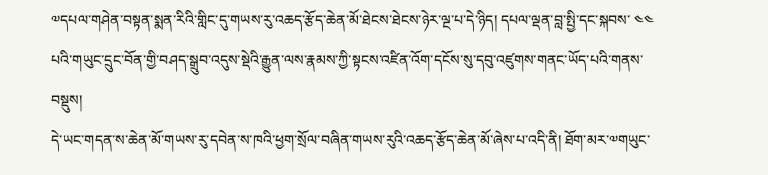༧དཔལ་གཤེན་བསྟན་སྨན་རིའི་གླིང་དུ་གཡས་རུ་འཆད་རྩོད་ཆེན་མོ་ཐེངས་ཐེངས་ཉེར་ལྔ་པ་དེ་ཉིད། དཔལ་ལྡན་བླ་སྤྱི་དང་སྐབས་ ༤༤ པའི་གཡུང་དྲུང་བོན་གྱི་བཤད་སྒྲུབ་འདུས་སྡེའི་རྒྱུན་ལས་རྣམས་ཀྱི་སྟངས་འཛིན་འོག་དངོས་སུ་དབུ་འཛུགས་གནང་ཡོད་པའི་གནས་བསྡུས།
དེ་ཡང་གདན་ས་ཆེན་མོ་གཡས་རུ་དབེན་ས་ཁའི་ཕྱག་སྲོལ་བཞིན་གཡས་རུའི་འཆད་རྩོད་ཆེན་མོ་ཞེས་པ་འདི་ནི། ཐོག་མར་༧གཡུང་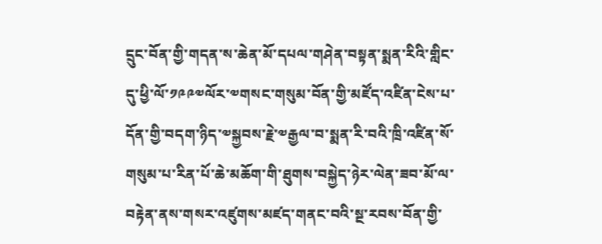དྲུང་བོན་གྱི་གདན་ས་ཆེན་མོ་དཔལ་གཤེན་བསྟན་སྨན་རིའི་གླིང་དུ་ཕྱི་ལོ་༡༩༩༧ལོར་༧གསང་གསུམ་བོན་གྱི་མཛོད་འཛིན་ངེས་པ་དོན་གྱི་བདག་ཉིད་༧སྐྱབས་རྗེ་༧རྒྱལ་བ་སྨན་རི་བའི་ཁྲི་འཛིན་སོ་གསུམ་པ་རིན་པོ་ཆེ་མཆོག་གི་ཐུགས་བསྐྱེད་ཉེར་ལེན་ཟབ་མོ་ལ་བརྟེན་ནས་གསར་འཛུགས་མཛད་གནང་བའི་སྔ་རབས་བོན་གྱི་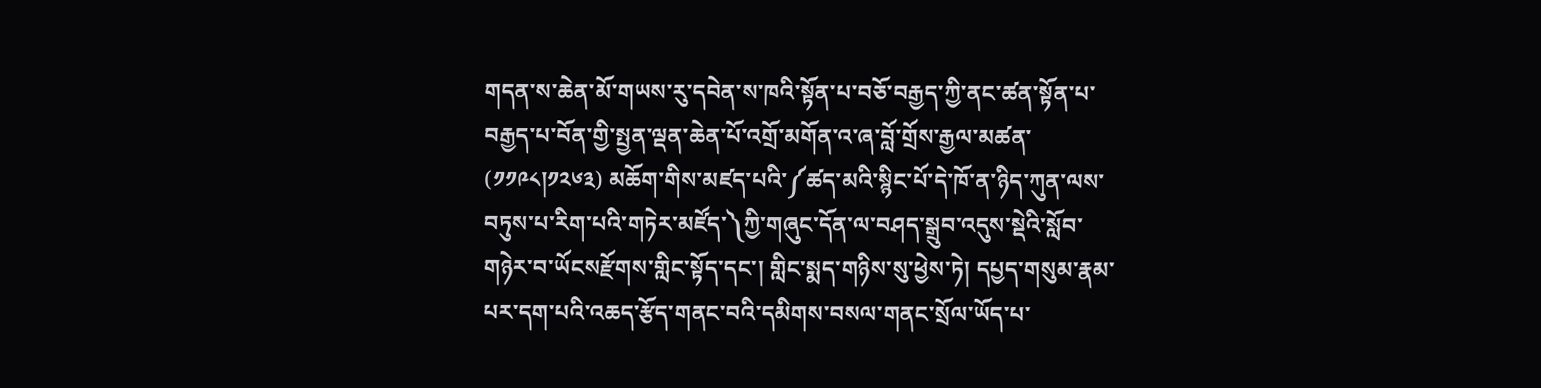གདན་ས་ཆེན་མོ་གཡས་རུ་དབེན་ས་ཁའི་སྟོན་པ་བཅོ་བརྒྱད་ཀྱི་ནང་ཚན་སྟོན་པ་བརྒྱད་པ་བོན་གྱི་སྤྱན་ལྡན་ཆེན་པོ་འགྲོ་མགོན་འ་ཞ་བློ་གྲོས་རྒྱལ་མཚན་ (༡༡༩༨།༡༢༦༣) མཆོག་གིས་མཛད་པའི་༼ཚད་མའི་སྙིང་པོ་དེ་ཁོ་ན་ཉིད་ཀུན་ལས་བཏུས་པ་རིག་པའི་གཏེར་མཛོད་༽ཀྱི་གཞུང་དོན་ལ་བཤད་སྒྲུབ་འདུས་སྡེའི་སློབ་གཉེར་བ་ཡོངསརྫོགས་གླིང་སྟོད་དང་། གླིང་སྨད་གཉིས་སུ་ཕྱེས་ཏེ། དཔྱད་གསུམ་རྣམ་པར་དག་པའི་འཆད་རྩོད་གནང་བའི་དམིགས་བསལ་གནང་སྲོལ་ཡོད་པ་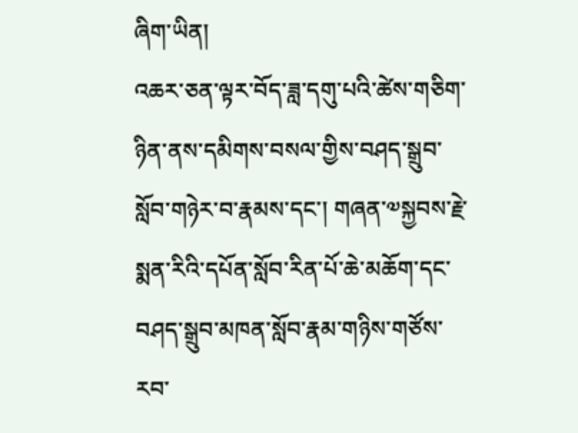ཞིག་ཡིན།
འཆར་ཅན་ལྟར་བོད་ཟླ་དགུ་པའི་ཚེས་གཅིག་ཉིན་ནས་དམིགས་བསལ་གྱིས་བཤད་སྒྲུབ་སློབ་གཉེར་བ་རྣམས་དང་། གཞན་༧སྐྱབས་རྗེ་སྨན་རིའི་དཔོན་སློབ་རིན་པོ་ཆེ་མཆོག་དང་བཤད་སྒྲུབ་མཁན་སློབ་རྣམ་གཉིས་གཙོས་རབ་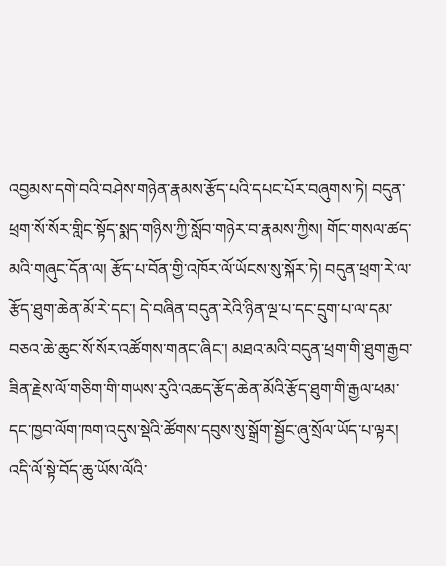འབྱམས་དགེ་བའི་བཤེས་གཉེན་རྣམས་རྩོད་པའི་དཔང་པོར་བཞུགས་ཏེ། བདུན་ཕྲག་སོ་སོར་གླིང་སྟོད་སྨད་གཉིས་ཀྱི་སློབ་གཉེར་བ་རྣམས་ཀྱིས། གོང་གསལ་ཚད་མའི་གཞུང་དོན་ལ། རྩོད་པ་བོན་གྱི་འཁོར་ལོ་ཡོངས་སུ་སྐོར་ཏེ། བདུན་ཕྲག་རེ་ལ་རྩོད་ཐུག་ཆེན་མོ་རེ་དང་། དེ་བཞིན་བདུན་རེའི་ཉིན་ལྔ་པ་དང་དྲུག་པ་ལ་དམ་བཅའ་ཆེ་ཆུང་སོ་སོར་འཚོགས་གནང་ཞིང་། མཐའ་མའི་བདུན་ཕྲག་གི་ཐུག་རྒྱབ་ཟིན་རྗེས་ལོ་གཅིག་གི་གཡས་རུའི་འཆད་རྩོད་ཆེན་མོའི་རྩོད་ཐུག་གི་རྒྱལ་ཕམ་དང་ཁྱབ་ལོག་ཁག་འདུས་སྡེའི་ཚོགས་དབུས་སུ་སྒྲོག་སྦྱོང་ཞུ་སྲོལ་ཡོད་པ་ལྟར།
འདི་ལོ་སྟེ་བོད་ཆུ་ཡོས་ལོའི་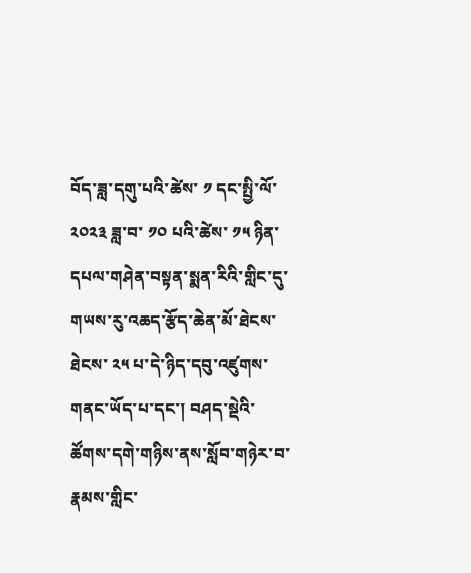བོད་ཟླ་དགུ་པའི་ཚེས་ ༡ དང་སྤྱི་ལོ་ ༢༠༢༣ ཟླ་བ་ ༡༠ པའི་ཚེས་ ༡༥ ཉིན་དཔལ་གཤེན་བསྟན་སྨན་རིའི་གླིང་དུ་གཡས་རུ་འཆད་རྩོད་ཆེན་མོ་ཐེངས་ཐེངས་ ༢༥ པ་དེ་ཉིད་དབུ་འཛུགས་གནང་ཡོད་པ་དང་། བཤད་སྡེའི་ཚོགས་དགེ་གཉིས་ནས་སློབ་གཉེར་བ་རྣམས་གླིང་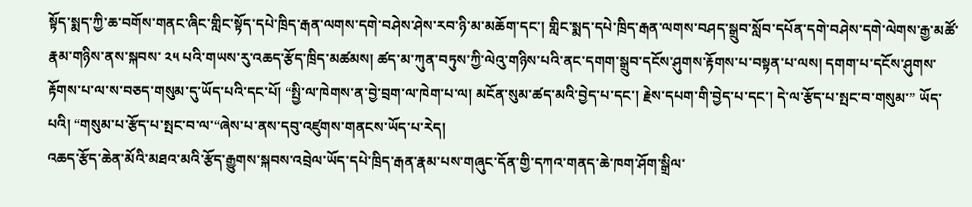སྟོད་སྨད་ཀྱི་ཆ་བགོས་གནང་ཞིང་གླིང་སྟོད་དཔེ་ཁྲིད་རྒན་ལགས་དགེ་བཤེས་ཤེས་རབ་ཉི་མ་མཆོག་དང་། གླིང་སྨད་དཔེ་ཁྲིད་རྒན་ལགས་བཤད་སྒྲུབ་སློབ་དཔོན་དགེ་བཤེས་དགེ་ལེགས་རྒྱ་མཚོ་རྣམ་གཉིས་ནས་སྐབས་ ༢༥ པའི་གཡས་རུ་འཆད་རྩོད་ཁྲིད་མཚམས། ཚད་མ་ཀུན་བཏུས་ཀྱི་ལེའུ་གཉིས་པའི་ནང་དགག་སྒྲུབ་དངོས་ཤུགས་རྟོགས་པ་བསྟན་པ་ལས། དགག་པ་དངོས་ཤུགས་རྟོགས་པ་ལ་ས་བཅད་གསུམ་དུ་ཡོད་པའི་དང་པོ། “སྤྱི་ལ་ཁེགས་ན་བྱེ་བྲག་ལ་ཁེག་པ་ལ། མངོན་སུམ་ཚད་མའི་བྱེད་པ་དང་། རྗེས་དཔག་གི་བྱེད་པ་དང་། དེ་ལ་རྩོད་པ་སྤང་བ་གསུམ་” ཡོད་པའི། “གསུམ་པ་རྩོད་པ་སྤང་བ་ལ་“ཞེས་པ་ནས་དབུ་འཛུགས་གནངས་ཡོད་པ་རེད།
འཆད་རྩོད་ཆེན་མོའི་མཐའ་མའི་རྩོད་རྒྱུགས་སྐབས་འབྲེལ་ཡོད་དཔེ་ཁྲིད་རྒན་རྣམ་པས་གཞུང་དོན་གྱི་དཀའ་གནད་ཆེ་ཁག་ཤོག་སྒྲིལ་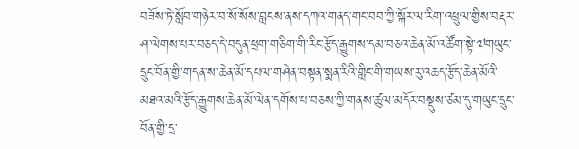བཟོས་ཏེ་སློབ་གཉེར་བ་སོ་སོས་བླངས་ནས་དཀའ་གནད་གང་བབ་ཀྱི་སྐོར་ལ་རིག་འཕྲུལ་གྱིས་བརྡར་ཤ་ལེགས་པར་བཅད་དེ་བདུན་ཕྲག་གཅིག་གི་རིང་རྩོད་རྒྱུགས་དམ་བཅའ་ཆེན་མོ་འཚོག་སྟེ་༧གཡུང་དྲུང་བོན་གྱི་གདན་ས་ཆེན་མོ་དཔལ་གཤེན་བསྟན་སྨན་རིའི་གླིང་གི་གཡས་རུ་འཆད་རྩོད་ཆེན་མོའི་མཐའ་མའི་རྩོད་རྒྱུགས་ཆེན་མོ་ལེན་དགོས་པ་བཅས་ཀྱི་གནས་ཚུལ་མདོར་བསྡུས་ཙམ་དུ་གཡུང་དྲུང་བོན་གྱི་དྲ་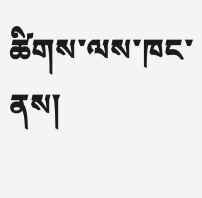ཚིགས་ལས་ཁང་ནས།